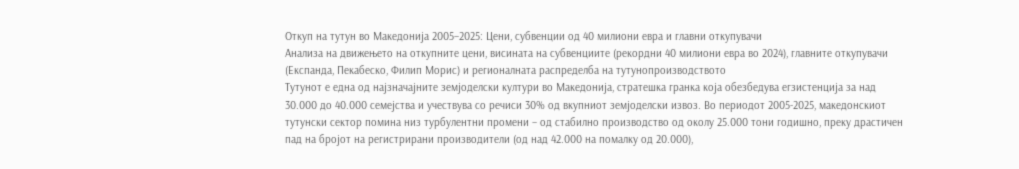Откуп на тутун во Македонија 2005–2025: Цени, субвенции од 40 милиони евра и главни откупувачи
Анализа на движењето на откупните цени, висината на субвенциите (рекордни 40 милиони евра во 2024), главните откупувачи (Експанда, Пекабеско, Филип Морис) и регионалната распределба на тутунопроизводството
Тутунот е една од најзначајните земјоделски култури во Македонија, стратешка гранка која обезбедува егзистенција за над 30.000 до 40.000 семејства и учествува со речиси 30% од вкупниот земјоделски извоз. Во периодот 2005-2025, македонскиот тутунски сектор помина низ турбулентни промени – од стабилно производство од околу 25.000 тони годишно, преку драстичен пад на бројот на регистрирани производители (од над 42.000 на помалку од 20.000),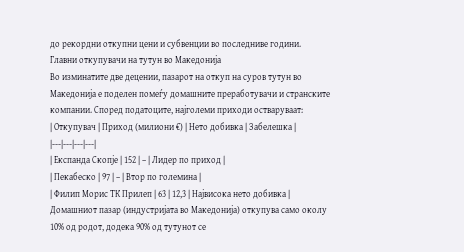до рекордни откупни цени и субвенции во последниве години.
Главни откупувачи на тутун во Македонија
Во изминатите две децении, пазарот на откуп на суров тутун во Македонија е поделен помеѓу домашните преработувачи и странските компании. Според податоците, најголеми приходи остваруваат:
| Откупувач | Приход (милиони €) | Нето добивка | Забелешка |
|---|---|---|---|
| Експанда Скопје | 152 | – | Лидер по приход |
| Пекабеско | 97 | – | Втор по големина |
| Филип Морис ТК Прилеп | 63 | 12,3 | Највисока нето добивка |
Домашниот пазар (индустријата во Македонија) откупува само околу 10% од родот, додека 90% од тутунот се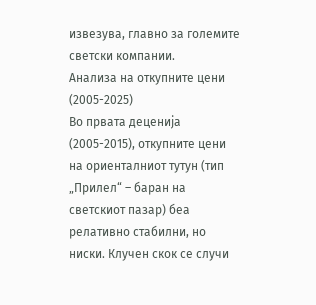извезува, главно за големите светски компании.
Анализа на откупните цени (2005-2025)
Во првата деценија (2005-2015), откупните цени на ориенталниот тутун (тип „Прилел“ – баран на светскиот пазар) беа релативно стабилни, но ниски. Клучен скок се случи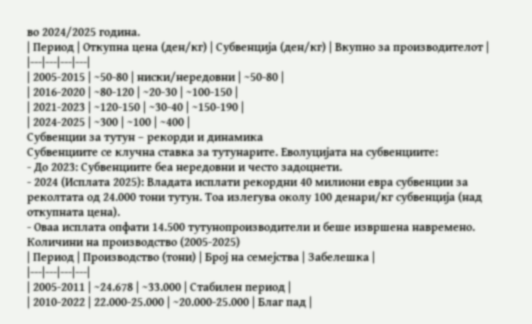во 2024/2025 година.
| Период | Откупна цена (ден/кг) | Субвенција (ден/кг) | Вкупно за производителот |
|---|---|---|---|
| 2005-2015 | ~50-80 | ниски/нередовни | ~50-80 |
| 2016-2020 | ~80-120 | ~20-30 | ~100-150 |
| 2021-2023 | ~120-150 | ~30-40 | ~150-190 |
| 2024-2025 | ~300 | ~100 | ~400 |
Субвенции за тутун – рекорди и динамика
Субвенциите се клучна ставка за тутунарите. Еволуцијата на субвенциите:
- До 2023: Субвенциите беа нередовни и често задоцнети.
- 2024 (Исплата 2025): Владата исплати рекордни 40 милиони евра субвенции за реколтата од 24.000 тони тутун. Тоа излегува околу 100 денари/кг субвенција (над откупната цена).
- Оваа исплата опфати 14.500 тутунопроизводители и беше извршена навремено.
Количини на производство (2005-2025)
| Период | Производство (тони) | Број на семејства | Забелешка |
|---|---|---|---|
| 2005-2011 | ~24.678 | ~33.000 | Стабилен период |
| 2010-2022 | 22.000-25.000 | ~20.000-25.000 | Благ пад |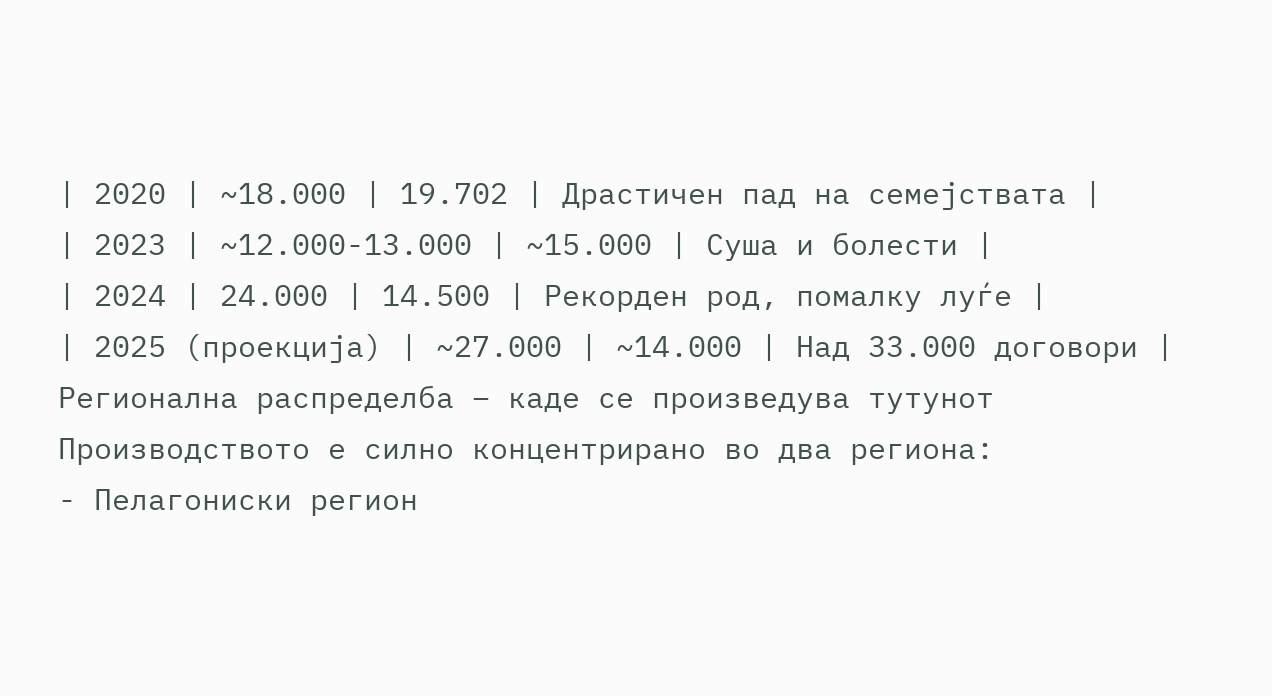| 2020 | ~18.000 | 19.702 | Драстичен пад на семејствата |
| 2023 | ~12.000-13.000 | ~15.000 | Суша и болести |
| 2024 | 24.000 | 14.500 | Рекорден род, помалку луѓе |
| 2025 (проекција) | ~27.000 | ~14.000 | Над 33.000 договори |
Регионална распределба – каде се произведува тутунот
Производството е силно концентрирано во два региона:
- Пелагониски регион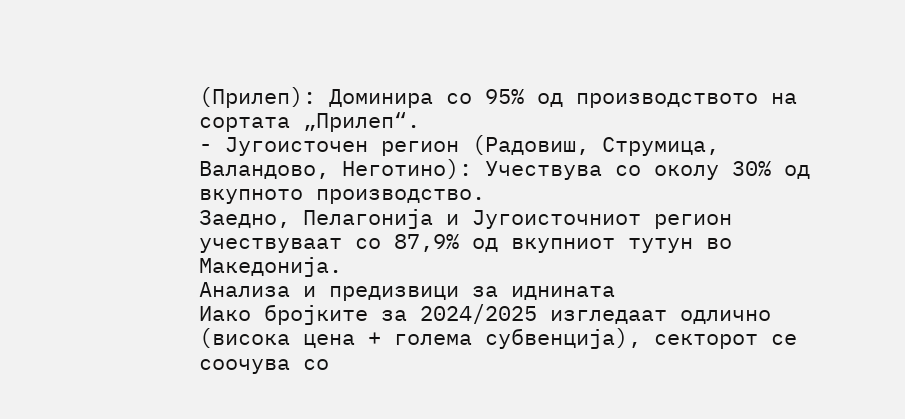(Прилеп): Доминира со 95% од производството на сортата „Прилеп“.
- Југоисточен регион (Радовиш, Струмица, Валандово, Неготино): Учествува со околу 30% од вкупното производство.
Заедно, Пелагонија и Југоисточниот регион учествуваат со 87,9% од вкупниот тутун во Македонија.
Анализа и предизвици за иднината
Иако бројките за 2024/2025 изгледаат одлично (висока цена + голема субвенција), секторот се соочува со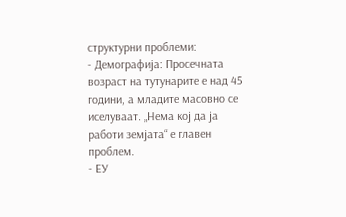структурни проблеми:
- Демографија: Просечната возраст на тутунарите е над 45 години, а младите масовно се иселуваат. „Нема кој да ја работи земјата“ е главен проблем.
- ЕУ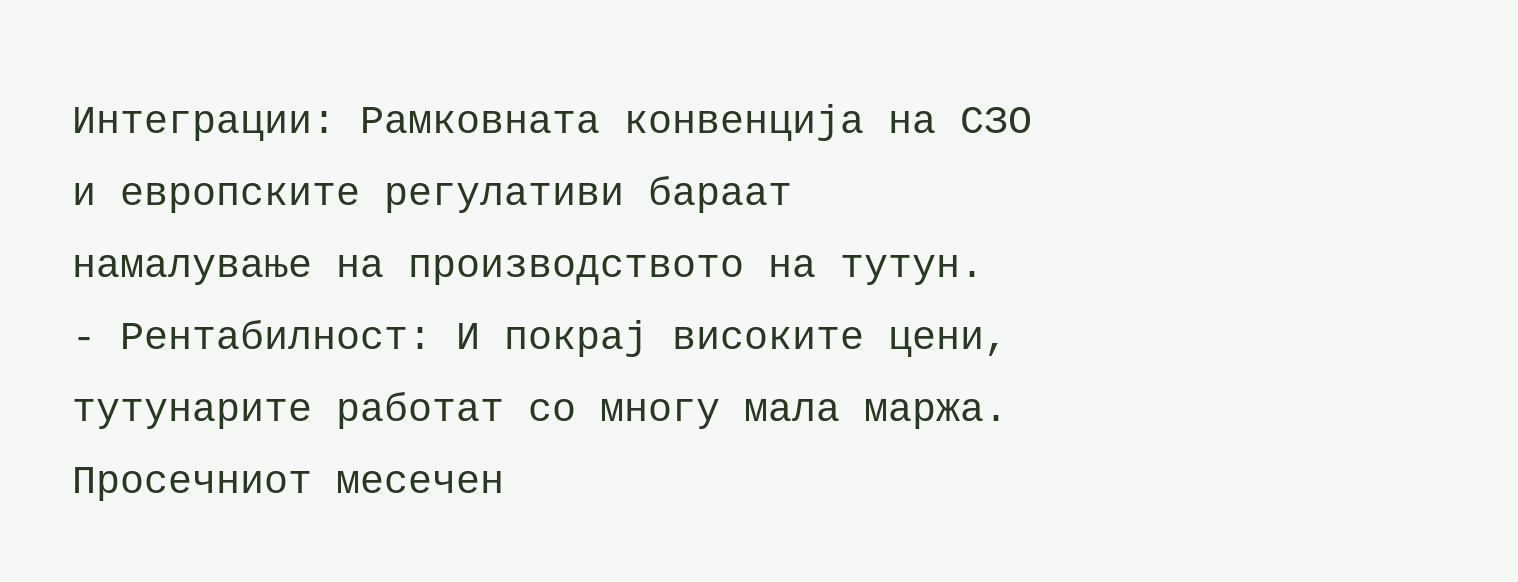Интеграции: Рамковната конвенција на СЗО и европските регулативи бараат намалување на производството на тутун.
- Рентабилност: И покрај високите цени, тутунарите работат со многу мала маржа. Просечниот месечен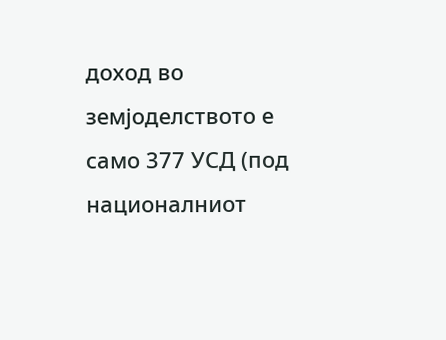доход во земјоделството е само 377 УСД (под националниот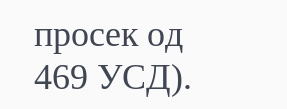просек од 469 УСД).